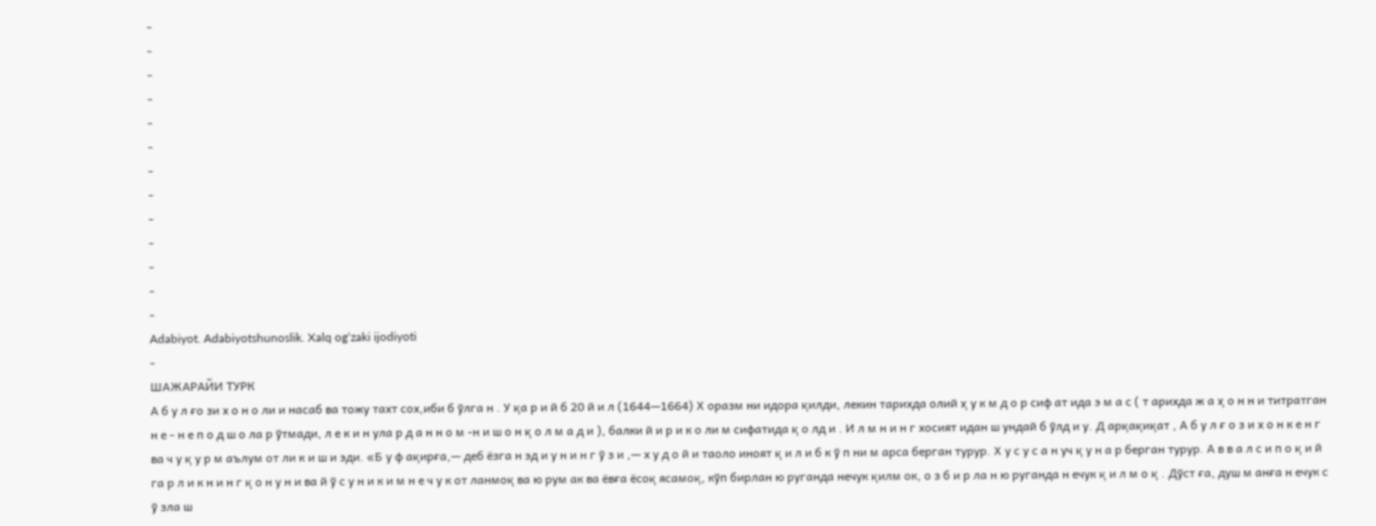-
-
-
-
-
-
-
-
-
-
-
-
-
Adabiyot. Adabiyotshunoslik. Xalq og‘zaki ijodiyoti
-
ШАЖАРАЙИ ТУРК
А б у л ғо зи х о н о ли и насаб ва тожу тахт сох,иби б ўлга н . У қа р и й б 20 й и л (1644—1664) Х оразм ни идора қилди, лекин тарихда олий ҳ у к м д о р сиф ат ида э м а с ( т арихда ж а ҳ о н н и титратган н е - н е п о д ш о ла р ўтмади, л е к и н ула р д а н н о м -н и ш о н қ о л м а д и ), балки й и р и к о ли м сифатида қ о лд и . И л м н и н г хосият идан ш ундай б ўлд и у. Д арқақиқат , А б у л ғ о з и х о н к е н г ва ч у қ у р м аълум от ли к и ш и эди. «Б у ф ақирға,— деб ёзга н эд и у н и н г ў з и ,— х у д о й и таоло иноят қ и л и б к ў п ни м арса берган турур. Х у с у с а н уч қ у н а р берган турур. А в в а л с и п о қ и й га р л и к н и н г қ о н у н и ва й ў с у н и к и м н е ч у к от ланмоқ ва ю рум ак ва ёвға ёсоқ ясамоқ, кўп бирлан ю руганда нечук қилм ок, о з б и р ла н ю руганда н ечук қ и л м о қ . Дўст ға, душ м анға н ечук с ў зла ш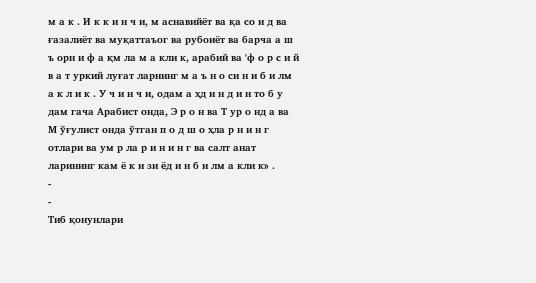м а к . И к к и н ч и, м аснавийёт ва қа со и д ва ғазалиёт ва муқаттаъог ва рубоиёт ва барча а ш ъ орн и ф а қм ла м а кли к, арабий ва 'ф о р с и й в а т уркий луғат ларнинг м а ъ н о си н и б и лм а к л и к . У ч и н ч и, одам а ҳд и н д и н то б у дам гача Арабист онда, Э р о н ва Т ур о нд а ва М ўғулист онда ўтган п о д ш о ҳла р н и н г отлари ва ум р ла р и н и н г ва салт анат ларининг кам ё к и зи ёд и н б и лм а кли к» .
-
-
Тиб қонунлари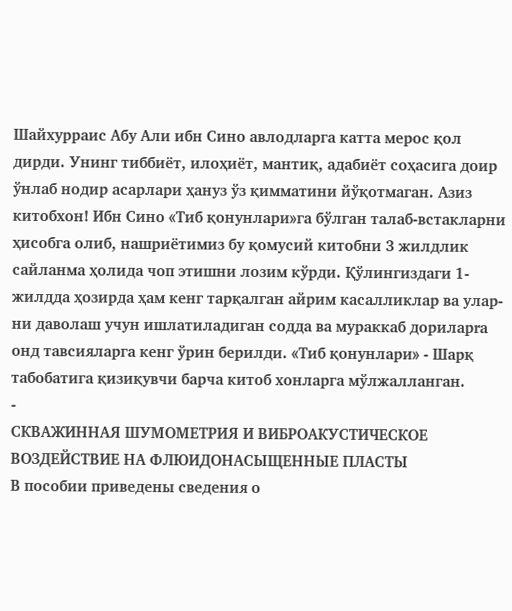Шайхурраис Абу Али ибн Сино авлодларга катта мерос қол дирди. Унинг тиббиёт, илоҳиёт, мантиқ, адабиёт соҳасига доир ўнлаб нодир асарлари ҳануз ўз қимматини йўқотмаган. Азиз китобхон! Ибн Сино «Тиб қонунлари»га бўлган талаб-встакларни ҳисобга олиб, нашриётимиз бу қомусий китобни 3 жилдлик сайланма ҳолида чоп этишни лозим кўрди. Қўлингиздаги 1-жилдда ҳозирда ҳам кенг тарқалган айрим касалликлар ва улар-ни даволаш учун ишлатиладиган содда ва мураккаб дориларrа онд тавсияларга кенг ўрин берилди. «Тиб қонунлари» - Шарқ табобатига қизиқувчи барча китоб хонларга мўлжалланган.
-
СКВАЖИННАЯ ШУМОМЕТРИЯ И ВИБРОАКУСТИЧЕСКОЕ ВОЗДЕЙСТВИЕ НА ФЛЮИДОНАСЫЩЕННЫЕ ПЛАСТЫ
В пособии приведены сведения о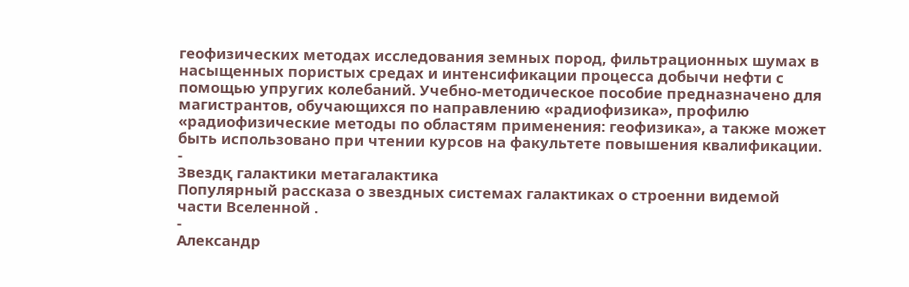геофизических методах исследования земных пород, фильтрационных шумах в насыщенных пористых средах и интенсификации процесса добычи нефти с помощью упругих колебаний. Учебно-методическое пособие предназначено для магистрантов, обучающихся по направлению «радиофизика», профилю «радиофизические методы по областям применения: геофизика», а также может быть использовано при чтении курсов на факультете повышения квалификации.
-
Звездқ галактики метагалактика
Популярный рассказа о звездных системах галактиках о строенни видемой части Вселенной .
-
Александр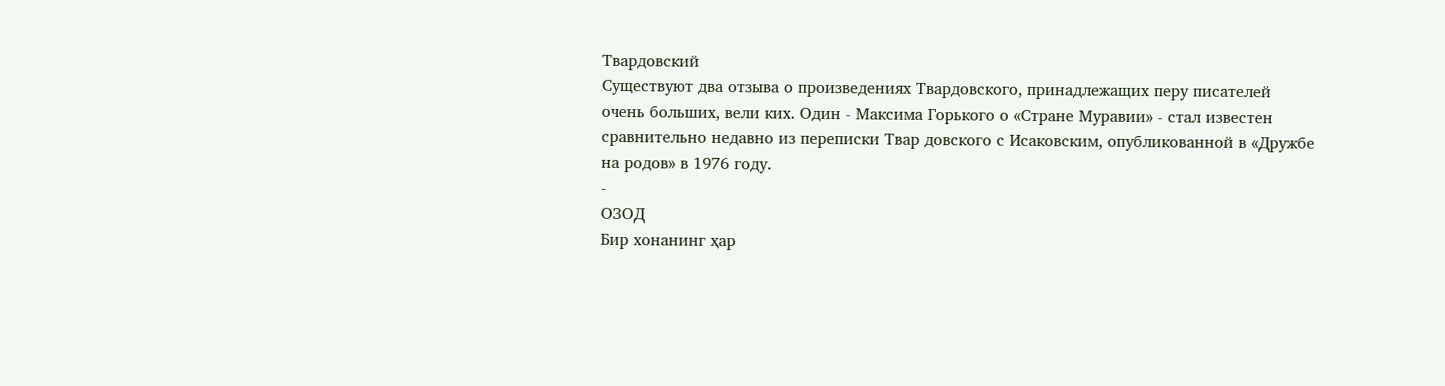Твардовский
Существуют два отзыва о произведениях Твардовского, принадлежащих перу писателей очень больших, вели ких. Один - Максима Горького о «Стране Муравии» - стал известен сравнительно недавно из переписки Твар довского с Исаковским, опубликованной в «Дружбе на родов» в 1976 году.
-
ОЗОД
Бир хонанинг ҳар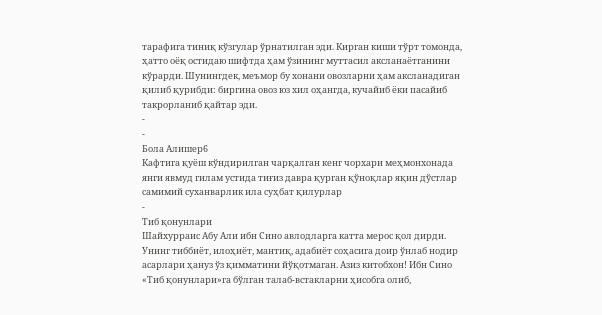тарафига тиниқ кўзгулар ўрнатилган эди. Кирган киши тўрт томонда, ҳатто оёқ остидаю шифтда ҳам ўзининг муттасил аксланаётганини кўрарди. Шунингдек, меъмор бу хонани овозларни ҳам аксланадиган қилиб қурибди: биргина овоз юз хил оҳангда, кучайиб ёки пасайиб такрорланиб қайтар эди.
-
-
Бола Алишер6
Кафтига қуёш кўндирилган чарқалган кенг чорхари меҳмонхонада янги явмуд гилам устида тиғиз давра қурган қўноқлар яқин дўстлар самимий суханварлик ила суҳбат қилурлар
-
Тиб қонунлари
Шайхурраис Абу Али ибн Сино авлодларга катта мерос қол дирди. Унинг тиббиёт, илоҳиёт, мантиқ, адабиёт соҳасига доир ўнлаб нодир асарлари ҳануз ўз қимматини йўқотмаган. Азиз китобхон! Ибн Сино «Тиб қонунлари»га бўлган талаб-встакларни ҳисобга олиб,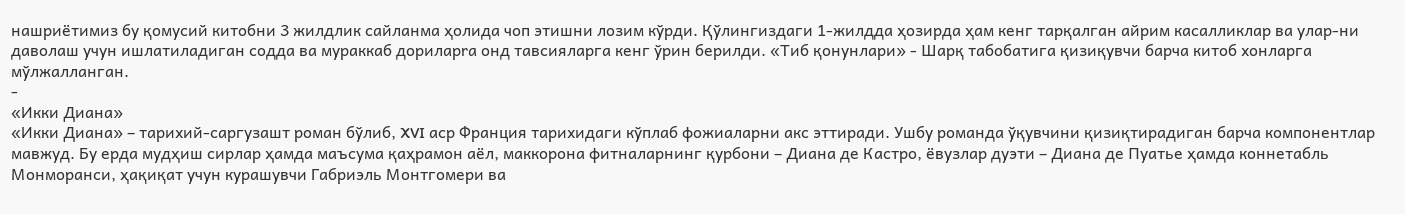нашриётимиз бу қомусий китобни 3 жилдлик сайланма ҳолида чоп этишни лозим кўрди. Қўлингиздаги 1-жилдда ҳозирда ҳам кенг тарқалган айрим касалликлар ва улар-ни даволаш учун ишлатиладиган содда ва мураккаб дориларrа онд тавсияларга кенг ўрин берилди. «Тиб қонунлари» - Шарқ табобатига қизиқувчи барча китоб хонларга мўлжалланган.
-
«Икки Диана»
«Икки Диана» – тарихий-саргузашт роман бўлиб, XVI аср Франция тарихидаги кўплаб фожиаларни акс эттиради. Ушбу романда ўқувчини қизиқтирадиган барча компонентлар мавжуд. Бу ерда мудҳиш сирлар ҳамда маъсума қаҳрамон аёл, маккорона фитналарнинг қурбони – Диана де Кастро, ёвузлар дуэти – Диана де Пуатье ҳамда коннетабль Монморанси, ҳақиқат учун курашувчи Габриэль Монтгомери ва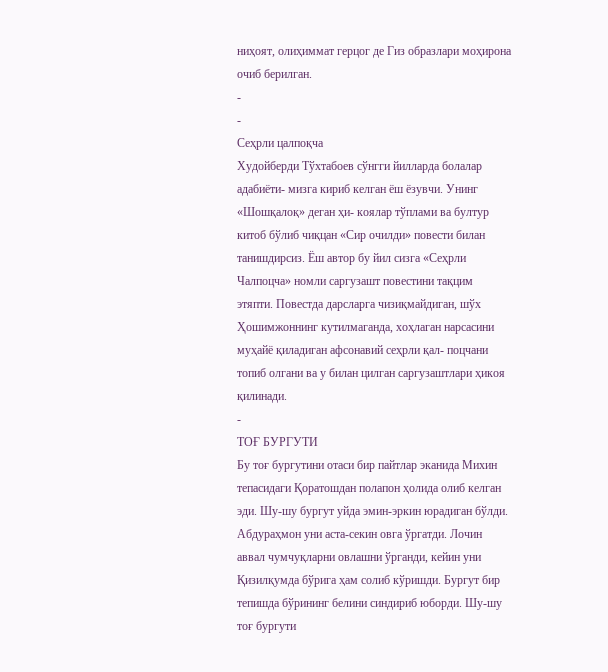ниҳоят, олиҳиммат герцог де Гиз образлари моҳирона очиб берилган.
-
-
Сеҳрли цалпоқча
Худойберди Тўхтабоев сўнгги йилларда болалар адабиёти- мизга кириб келган ёш ёзувчи. Унинг «Шошқалоқ» деган ҳи- коялар тўплами ва бултур китоб бўлиб чиқцан «Сир очилди» повести билан танишдирсиз. Ёш автор бу йил сизга «Сеҳрли Чалпоцча» номли саргузашт повестини тақцим этяпти. Повестда дарсларга чизиқмайдиган, шўх Ҳошимжоннинг кутилмаганда, хоҳлаган нарсасини муҳайё қиладиган афсонавий сеҳрли қал- поцчани топиб олгани ва у билан цилган саргузаштлари ҳикоя қилинади.
-
ТОҒ БУРГУТИ
Бу тоғ бургутини отаси бир пайтлар эканида Михин тепасидаги Қоратошдан полапон ҳолида олиб келган эди. Шу-шу бургут уйда эмин-эркин юрадиган бўлди. Абдураҳмон уни аста-секин овга ўргатди. Лочин аввал чумчуқларни овлашни ўрганди, кейин уни Қизилқумда бўрига ҳам солиб кўришди. Бургут бир тепишда бўрининг белини синдириб юборди. Шу-шу тоғ бургути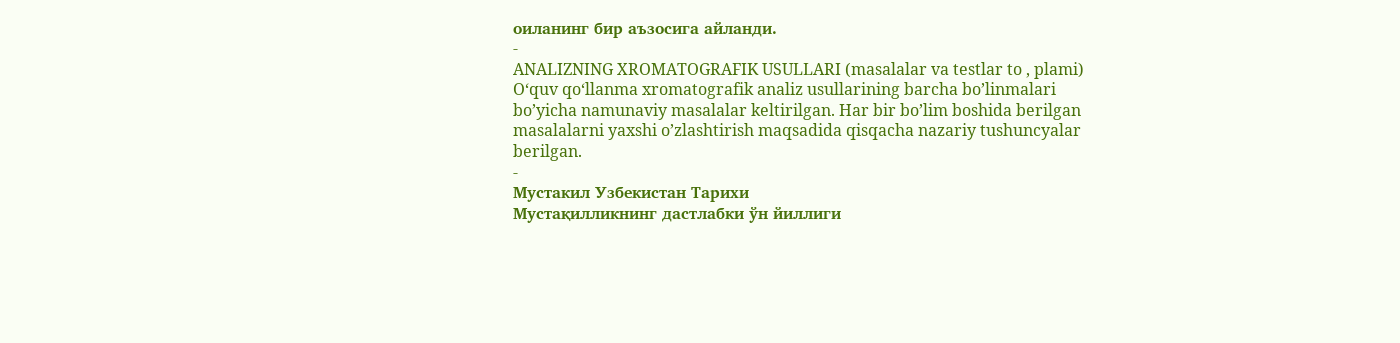оиланинг бир аъзосига айланди.
-
ANALIZNING XROMATOGRAFIK USULLARI (masalalar va testlar to , plami)
O‘quv qo‘llanma xromatografik analiz usullarining barcha boʼlinmalari boʼyicha namunaviy masalalar keltirilgan. Har bir boʼlim boshida berilgan masalalarni yaxshi oʼzlashtirish maqsadida qisqacha nazariy tushuncyalar berilgan.
-
Мустакил Узбекистан Тарихи
Мустақилликнинг дастлабки ўн йиллиги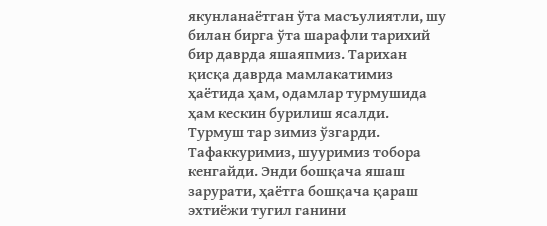якунланаётган ўта масъулиятли, шу билан бирга ўта шарафли тарихий бир даврда яшаяпмиз. Тарихан қисқа даврда мамлакатимиз ҳаётида ҳам, одамлар турмушида ҳам кескин бурилиш ясалди. Турмуш тар зимиз ўзгарди. Тафаккуримиз, шууримиз тобора кенгайди. Энди бошқача яшаш зарурати, ҳаётга бошқача қараш эхтиёжи тугил ганини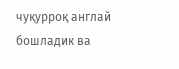чуқурроқ англай бошладик ва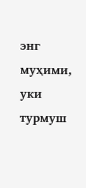энг муҳими, уки турмуш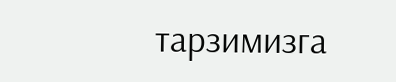тарзимизга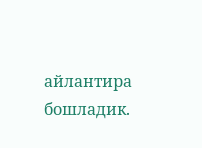айлантира бошладик.